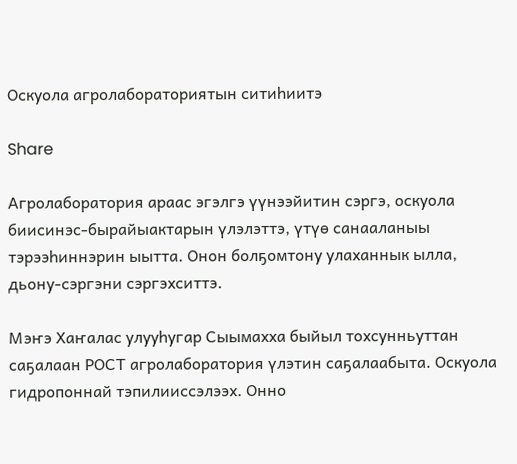Оскуола агролабораториятын ситиһиитэ

Share

Агролаборатория араас эгэлгэ үүнээйитин сэргэ, оскуола биисинэс-бырайыактарын үлэлэттэ, үтүө санааланыы тэрээһиннэрин ыытта. Онон болҕомтону улаханнык ылла, дьону-сэргэни сэргэхситтэ.

Мэҥэ Хаҥалас улууһугар Сыымахха быйыл тохсунньуттан саҕалаан РОСТ агролаборатория үлэтин саҕалаабыта. Оскуола гидропоннай тэпилииссэлээх. Онно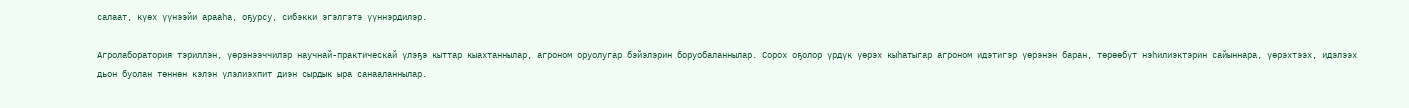салаат, күөх үүнээйи арааһа, оҕурсу, сибэкки эгэлгэтэ үүннэрдилэр.

Агролаборатория тэриллэн, үөрэнээччилэр научнай-практическай үлэҕэ кыттар кыахтаннылар, агроном оруолугар бэйэлэрин боруобаланнылар. Сорох оҕолор үрдүк үөрэх кыһатыгар агроном идэтигэр үөрэнэн баран, төрөөбүт нэһилиэктэрин сайыннара, үөрэхтээх, идэлээх дьон буолан төннөн кэлэн үлэлиэхпит диэн сырдык ыра санааланнылар.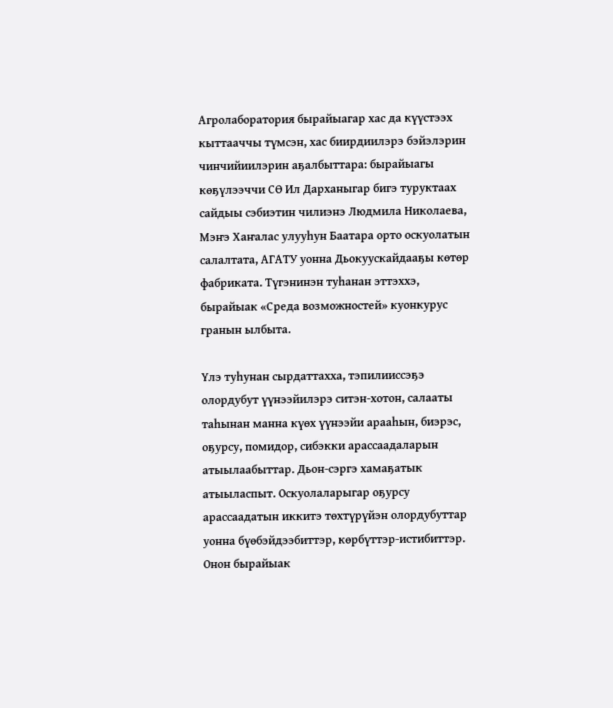Агролаборатория бырайыагар хас да күүстээх кыттааччы түмсэн, хас биирдиилэрэ бэйэлэрин чинчийиилэрин аҕалбыттара: бырайыагы көҕүлээччи СӨ Ил Дарханыгар бигэ туруктаах сайдыы сэбиэтин чилиэнэ Людмила Николаева, Мэҥэ Хаҥалас улууһун Баатара орто оскуолатын салалтата, АГАТУ уонна Дьокуускайдааҕы көтөр фабриката. Түгэнинэн туһанан эттэххэ, бырайыак «Среда возможностей» куонкурус гранын ылбыта.

Үлэ туһунан сырдаттахха, тэпилииссэҕэ олордубут үүнээйилэрэ ситэн-хотон, салааты таһынан манна күөх үүнээйи арааһын, биэрэс, оҕурсу, помидор, сибэкки арассаадаларын атыылаабыттар. Дьон-сэргэ хамаҕатык атыыласпыт. Оскуолаларыгар оҕурсу арассаадатын иккитэ төхтүрүйэн олордубуттар уонна бүөбэйдээбиттэр, көрбүттэр-истибиттэр. Онон бырайыак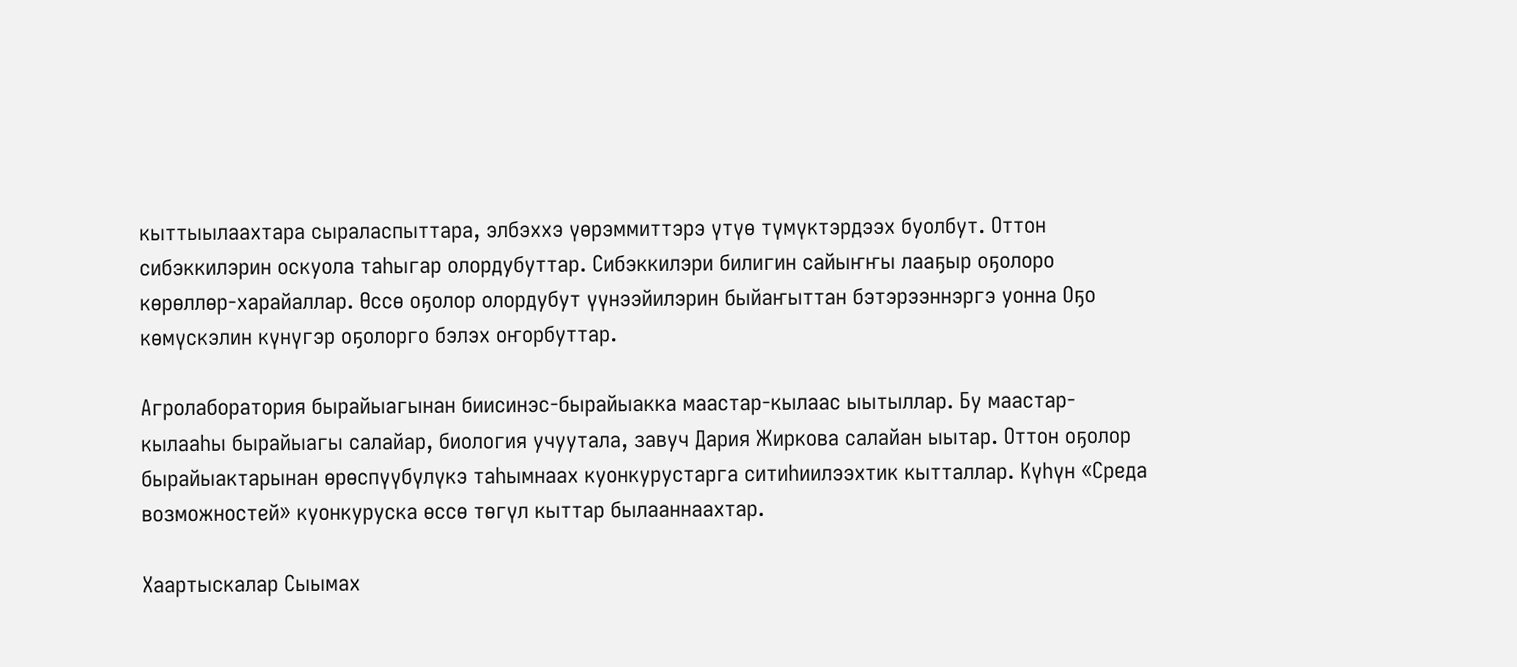кыттыылаахтара сыраласпыттара, элбэххэ үөрэммиттэрэ үтүө түмүктэрдээх буолбут. Оттон сибэккилэрин оскуола таһыгар олордубуттар. Сибэккилэри билигин сайыҥҥы лааҕыр оҕолоро көрөллөр-харайаллар. Өссө оҕолор олордубут үүнээйилэрин быйаҥыттан бэтэрээннэргэ уонна Оҕо көмүскэлин күнүгэр оҕолорго бэлэх оҥорбуттар.

Агролаборатория бырайыагынан биисинэс-бырайыакка маастар-кылаас ыытыллар. Бу маастар-кылааһы бырайыагы салайар, биология учуутала, завуч Дария Жиркова салайан ыытар. Оттон оҕолор бырайыактарынан өрөспүүбүлүкэ таһымнаах куонкурустарга ситиһиилээхтик кытталлар. Күһүн «Среда возможностей» куонкуруска өссө төгүл кыттар былааннаахтар.

Хаартыскалар Сыымах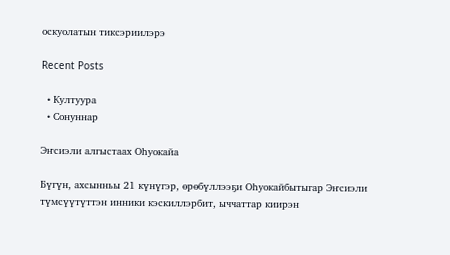оскуолатын тиксэриилэрэ

Recent Posts

  • Култуура
  • Сонуннар

Эҥсиэли алгыстаах Оһуокайа

Бүгүн, ахсынньы 21 күнүгэр, өрөбүллээҕи Оһуокайбытыгар Эҥсиэли түмсүүтүттэн инники кэскиллэрбит, ыччаттар киирэн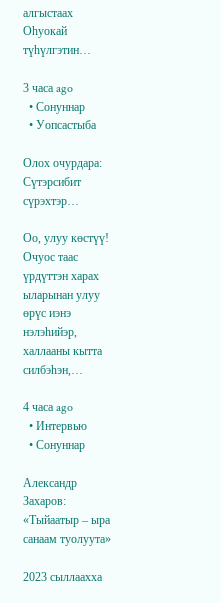алгыстаах Оһуокай түһүлгэтин…

3 часа ago
  • Сонуннар
  • Уопсастыба

Олох очурдара: Сүтэрсибит сүрэхтэр…

Оо, улуу көстүү! Очуос таас үрдүттэн харах ыларынан улуу өрүс иэнэ нэлэһийэр, халлааны кытта силбэһэн,…

4 часа ago
  • Интервью
  • Сонуннар

Александр Захаров: «Тыйаатыр – ыра санаам туолуута»

2023 сыллаахха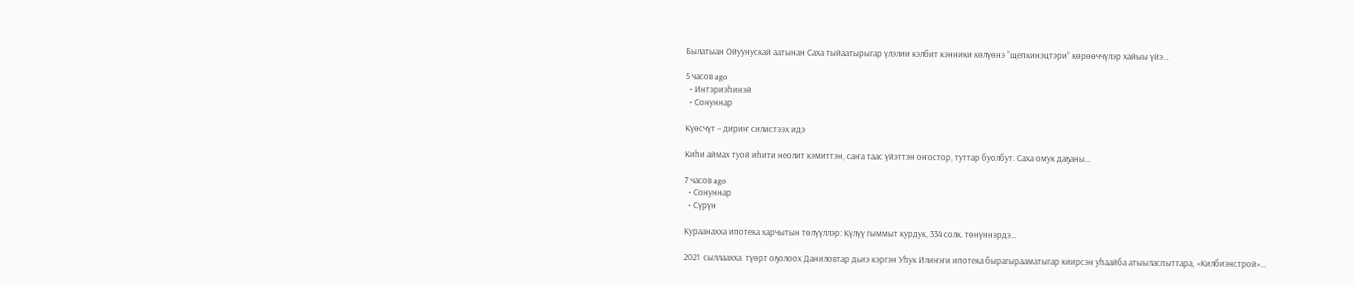Былатыан Ойуунускай аатынан Саха тыйаатырыгар үлэлии кэлбит кэнники көлүөнэ “щепкинэцтэри” көрөөччүлэр хайыы үйэ…

5 часов ago
  • Интэриэһинэй
  • Сонуннар

Күөсчүт – дириҥ силистээх идэ

Киһи аймах туой иһити неолит кэмиттэн, саҥа таас үйэттэн оҥостор, туттар буолбут. Саха омук даҕаны…

7 часов ago
  • Сонуннар
  • Сүрүн

Кураанахха ипотека харчытын төлүүллэр: Күлүү гыммыт курдук, 334 солк. төнүннэрдэ…

2021  сыллаахха  түөрт оҕолоох Даниловтар дьиэ кэргэн Уһук Илиҥҥи ипотека бырагырааматыгар киирсэн уһаайба атыыласпыттара, «Килбиэнстрой»…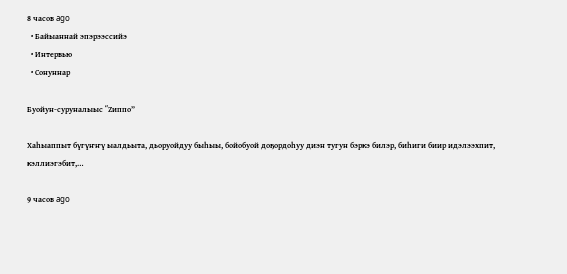8 часов ago
  • Байыаннай эпэрээссийэ
  • Интервью
  • Сонуннар

Буойун-суруналыыс “Zиппо”

Хаһыаппыт бүгүҥҥү ыалдьыта, дьоруойдуу быһыы, бойобуой доҕордоһуу диэн тугун бэркэ билэр, биһиги биир идэлээхпит, кэллиэгэбит,…

9 часов ago